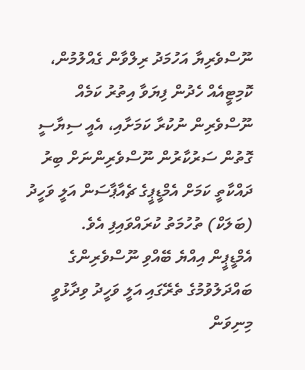ނޫސްވެރިޔާ އަހުމަދު ރިލްވާން ގެއްލުމުން، ކޮމިޓީއެއް ހެދުން ފިޔަވާ އިތުރު ކަމެއް ނޫސްވެރިން ނުކުރާ ކަމަށާއި، އެއީ ސިޔާސީ ގޮތުން ސަރުކާރުން ނޫސްވެރިންނަށް ބިރު ދައްކާތީ ކަމަށް އެމްޑީޕީގެ ޗެއާޕާސަން އަލީ ވަހީދު (ބަލަކް) ތުހުމަތު ކުރައްވައިފި އެވެ.
އެމްޑީޕީން އިއްޔެ ބޭއްވި ނޫސްވެރިންގެ ބައްދަލުވުމުގެ ތެރޭގައި އަލީ ވަހީދު ވިދާޅުވީ މިނިވަން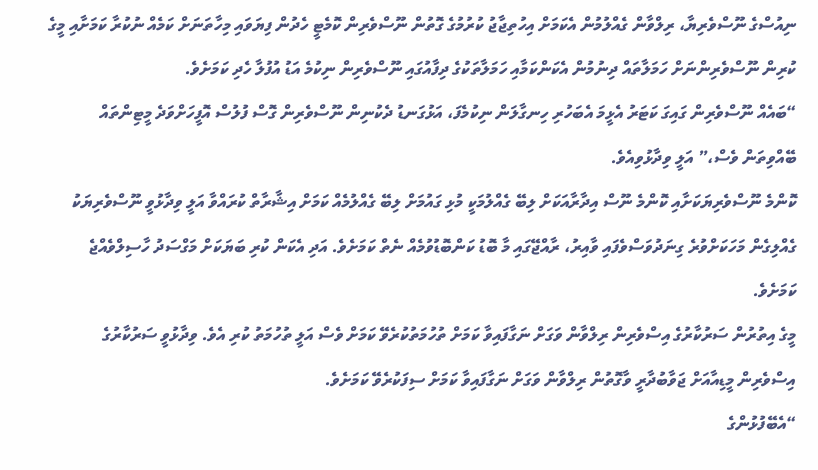ނިއުސްގެ ނޫސްވެރިޔާ، ރިލްވާން ގެއްލުމުން އެކަމަށް އިހުތިޖާޖު ކުރުމުގެ ގޮތުން ނޫސްވެރިން ކޮމެޓީ ހެދުން ފިޔަވައި މިހާތަނަށް ކަމެއް ނުކުރާ ކަމަށާއި މީގެ ކުރިން ނޫސްވެރިންނަށް ހަމަލާތައް ދިނުމުން އެކަންކަމާއި ހަމަލާތަކުގެ ދިފާއުގައި ނޫސްވެރިން ނިކުމެ އަޑު އުފުލާ ހެދި ކަމަށެވެ.
“ބައެއް ނޫސްވެރިން ގައިގަ ކަޓަރު އެޅީމަ އެބަހުރި ހިނގާލަން ނިކުމެފަ، އަޅުގަނޑު ދެކުނިން ނޫސްވެރިން ގޮސް ފުލުސް އޮފީހަށްވަދެ މީޓިންތައް ބޭއްވިތަން ވެސް،” އަލީ ވިދާޅުވިއެވެ.
ކޮންމެ ނޫސްވެރިޔަކަށާއި ކޮންމެ ނޫސް އިދާރާއަކަށް ލިބޭ ގެއްލުމަކީ މުޅި ގައުމަށް ލިބޭ ގެއްލުމެއް ކަމަށް އިޝާރާތް ކުރައްވާ އަލީ ވިދާޅުވީ ނޫސްވެރިޔަކު ގެއްލިގެން މަހަކަށްވުރެ ގިނަދުވަސްވެފައި ވާއިރު، ރާއްޖޭގައި މާ ބޮޑު ކަންބޮޑުވުމެއް ނެތް ކަމަށެވެ. އަދި އެކަން ކުރި ބަޔަކަށް މަގްސަދު ހާސިލްވެއްޖެ ކަމަށެވެ.
މީގެ އިތުރުން ސަރުކާރުގެ އިސްވެރިން ރިލްވާން ވަގަށް ނަގާފައިވާ ކަމަށް ތުހުމަތުކުރެވޭ ކަމަށް ވެސް އަލީ ތުހުމަތު ކުރި އެވެ. ވިދާޅުވީ ސަރުކާރުގެ އިސްވެރިން މީޑިއާއަށް ޖަވާބުދާރީ ވާގޮތުން ރިލްވާން ވަގަށް ނަގާފައިވާ ކަމަށް ސިފަކުރެވޭ ކަމަށެވެ.
“އެބޭފުޅުންގެ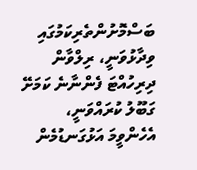ބަސްމޮށުންތެރިކަމުގައި ވިދާޅުވަނީ، ރިލްވާން ދިރިހުއްޓަ ފެންނާނެ ކަމަށޭ ގަބޫލު ކުރައްވަނީ، އެހެންވީމަ އަޅުގަނޑުމެން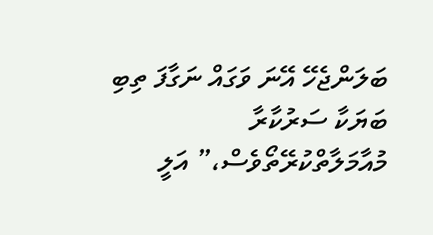ބަލަންޖެހޭ އޭނަ ވަގައް ނަގާފަ ތިބި ބަޔަކާ ސަރުކާރާ މުއާމަލާތްކުރޭތޯވެސް،” އަލީ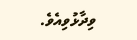ވިދާޅުވިއެވެ.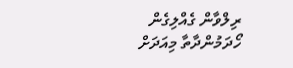ރިލްވާން ގެއްލިގެން ހޯދަމުންދާތާ މިއަދަށް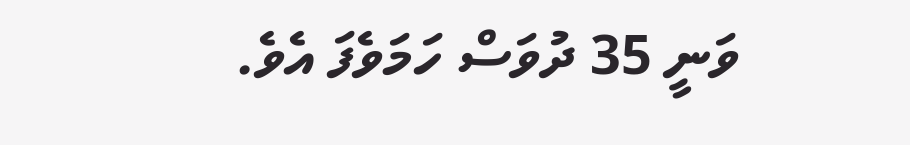ވަނީ 35 ދުވަސް ހަމަވެފަ އެވެ.